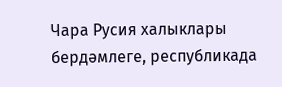Чара Русия халыклары бердәмлеге, республикада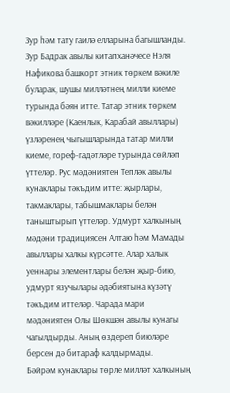Зур һәм тату гаилә елларына багышланды.
Зур Бадрак авылы китапханәчесе Нэля Нафикова башкорт этник төркем вәкиле буларак, шушы милләтнең милли киеме турында бәян итте. Татар этник төркем вәкилләре (Каенлык, Карабай авыллары) үзләренең чыгышларында татар милли киеме, гореф-гадәтләре турында сөйләп үттеләр. Рус мәдәниятен Тепләк авылы кунаклары тәкъдим итте: җырлары, такмаклары, табышмаклары белән таныштырып үттеләр. Удмурт халкының мәдәни традициясен Алтаю һәм Мамады авыллары халкы күрсәтте. Алар халык уеннары элементлары белән җыр-бию, удмурт язучылары әдәбиятына күзәтү тәкъдим иттеләр. Чарада мари мәдәниятен Олы Шөкшән авылы кунагы чагылдырды. Аның өздереп биюләре берсен дә битараф калдырмады.
Бәйрәм кунаклары төрле милләт халкының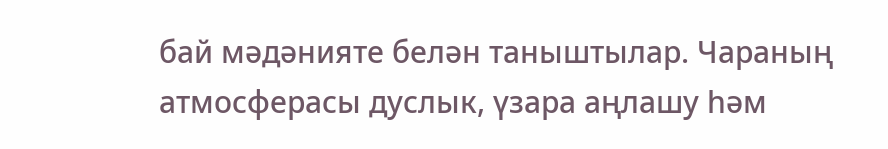бай мәдәнияте белән таныштылар. Чараның атмосферасы дуслык, үзара аңлашу һәм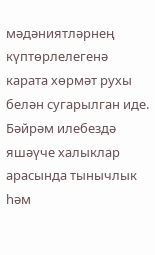мәдәниятләрнең күптөрлелегенә карата хөрмәт рухы белән сугарылган иде. Бәйрәм илебездә яшәүче халыклар арасында тынычлык һәм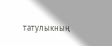татулыкның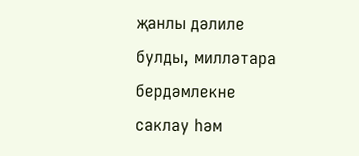җанлы дәлиле булды, милләтара бердәмлекне саклау һәм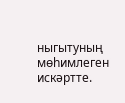ныгытуның мөһимлеген искәртте.